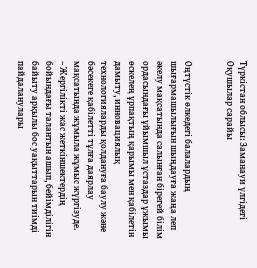Түркістан облысы: Заманауи үлгідегі Оқушылар сарайы


Оңтүстік өлкедегі балалардың шығармашылығын шыңдауға жаңа леп әкелу мақсатында салынған бірегей білім ордасындағы ұйымшыл ұстаздар ұжымы өскелең ұрпақтың қарымы мен қабілетін дамыту, инновациялық технологияларды қолдануға баулу және бәсекеге қабілетті тұлға даярлау мақсатында жұмыла жұмыс жүргізуде.
– Жергілікті жас жеткіншектердің бойындағы талантын ашып, бейімділігін байыту арқылы бос уақыттарын тиімді пайдаланулары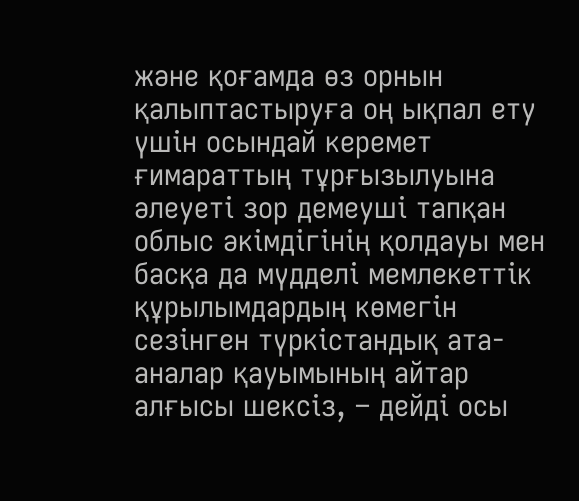және қоғамда өз орнын қалыптастыруға оң ықпал ету үшін осындай керемет ғимараттың тұрғызылуына әлеуеті зор демеуші тапқан облыс әкімдігінің қолдауы мен басқа да мүдделі мемлекеттік құрылымдардың көмегін сезінген түркістандық ата-аналар қауымының айтар алғысы шексіз, – дейді осы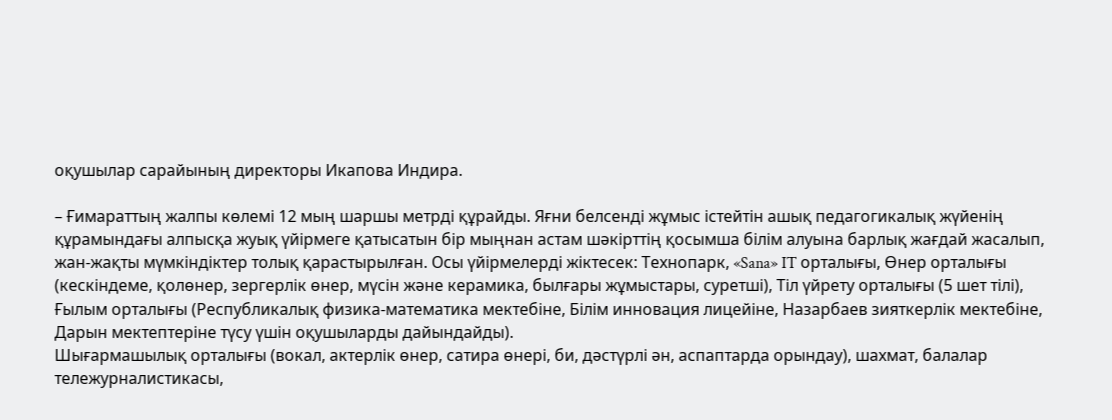оқушылар сарайының директоры Икапова Индира.

– Ғимараттың жалпы көлемі 12 мың шаршы метрді құрайды. Яғни белсенді жұмыс істейтін ашық педагогикалық жүйенің құрамындағы алпысқа жуық үйірмеге қатысатын бір мыңнан астам шәкірттің қосымша білім алуына барлық жағдай жасалып, жан-жақты мүмкіндіктер толық қарастырылған. Осы үйірмелерді жіктесек: Технопарк, «Sana» IT орталығы, Өнер орталығы (кескіндеме, қолөнер, зергерлік өнер, мүсін және керамика, былғары жұмыстары, суретші), Тіл үйрету орталығы (5 шет тілі), Ғылым орталығы (Республикалық физика-математика мектебіне, Білім инновация лицейіне, Назарбаев зияткерлік мектебіне, Дарын мектептеріне түсу үшін оқушыларды дайындайды).
Шығармашылық орталығы (вокал, актерлік өнер, сатира өнері, би, дәстүрлі ән, аспаптарда орындау), шахмат, балалар тележурналистикасы,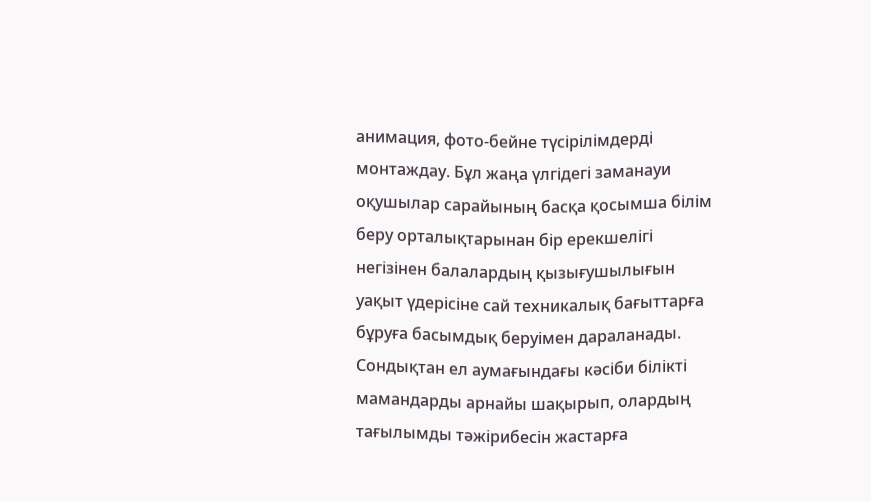анимация, фото-бейне түсірілімдерді монтаждау. Бұл жаңа үлгідегі заманауи оқушылар сарайының басқа қосымша білім беру орталықтарынан бір ерекшелігі негізінен балалардың қызығушылығын уақыт үдерісіне сай техникалық бағыттарға бұруға басымдық беруімен дараланады. Сондықтан ел аумағындағы кәсіби білікті мамандарды арнайы шақырып, олардың тағылымды тәжірибесін жастарға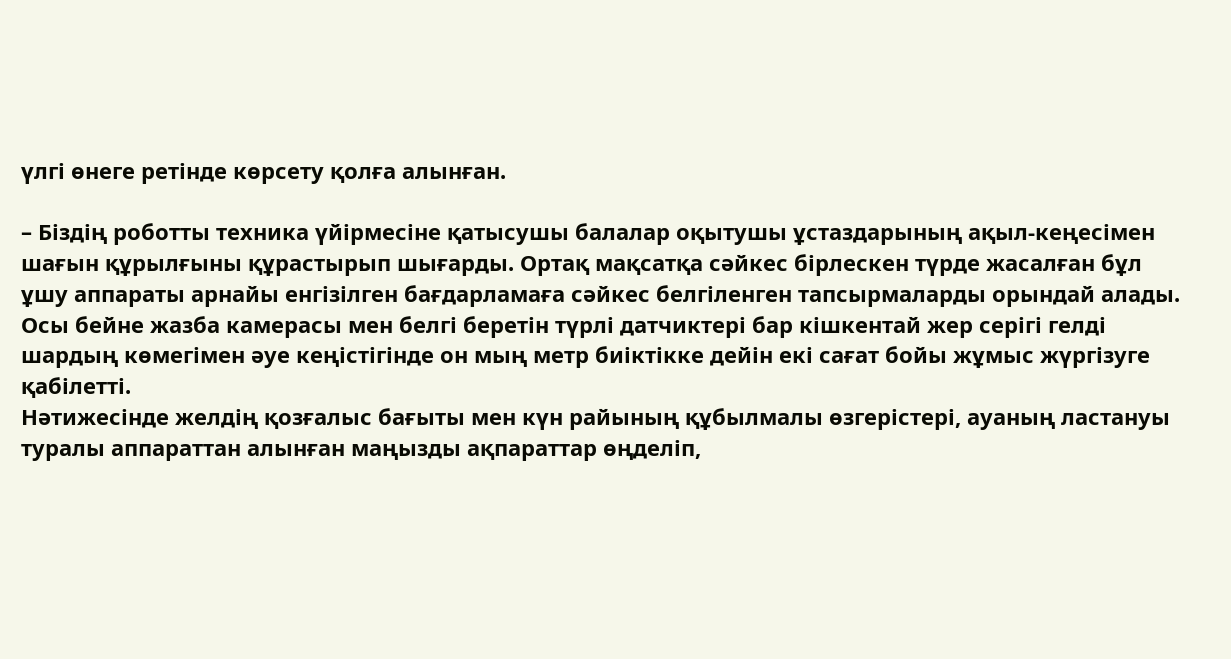үлгі өнеге ретінде көрсету қолға алынған.

– Біздің роботты техника үйірмесіне қатысушы балалар оқытушы ұстаздарының ақыл-кеңесімен шағын құрылғыны құрастырып шығарды. Ортақ мақсатқа сәйкес бірлескен түрде жасалған бұл ұшу аппараты арнайы енгізілген бағдарламаға сәйкес белгіленген тапсырмаларды орындай алады. Осы бейне жазба камерасы мен белгі беретін түрлі датчиктері бар кішкентай жер серігі гелді шардың көмегімен әуе кеңістігінде он мың метр биіктікке дейін екі сағат бойы жұмыс жүргізуге қабілетті.
Нәтижесінде желдің қозғалыс бағыты мен күн райының құбылмалы өзгерістері, ауаның ластануы туралы аппараттан алынған маңызды ақпараттар өңделіп,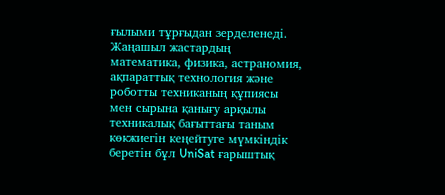ғылыми тұрғыдан зерделенеді. Жаңашыл жастардың математика, физика, астраномия, ақпараттық технология және роботты техниканың құпиясы мен сырына қанығу арқылы техникалық бағыттағы таным көкжиегін кеңейтуге мүмкіндік беретін бұл UniSat ғарыштық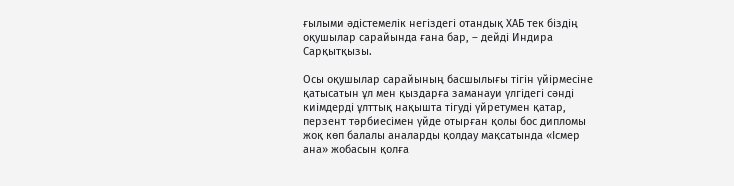ғылыми әдістемелік негіздегі отандық ХАБ тек біздің оқушылар сарайында ғана бар, – дейді Индира Сарқытқызы.

Осы оқушылар сарайының басшылығы тігін үйірмесіне қатысатын ұл мен қыздарға заманауи үлгідегі сәнді киімдерді ұлттық нақышта тігуді үйретумен қатар, перзент тәрбиесімен үйде отырған қолы бос дипломы жоқ көп балалы аналарды қолдау мақсатында «Ісмер ана» жобасын қолға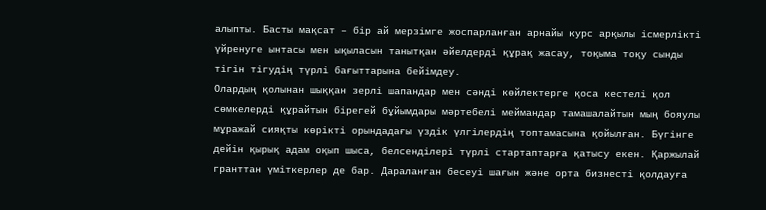алыпты. Басты мақсат – бір ай мерзімге жоспарланған арнайы курс арқылы ісмерлікті үйренуге ынтасы мен ықыласын танытқан әйелдерді құрақ жасау, тоқыма тоқу сынды тігін тігудің түрлі бағыттарына бейімдеу.
Олардың қолынан шыққан зерлі шапандар мен сәнді көйлектерге қоса кестелі қол сөмкелерді құрайтын бірегей бұйымдары мәртебелі меймандар тамашалайтын мың бояулы мұражай сияқты көрікті орындадағы үздік үлгілердің топтамасына қойылған. Бүгінге дейін қырық адам оқып шыса, белсенділері түрлі стартаптарға қатысу екен. Қаржылай гранттан үміткерлер де бар. Дараланған бесеуі шағын және орта бизнесті қолдауға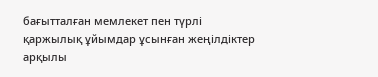бағытталған мемлекет пен түрлі қаржылық ұйымдар ұсынған жеңілдіктер арқылы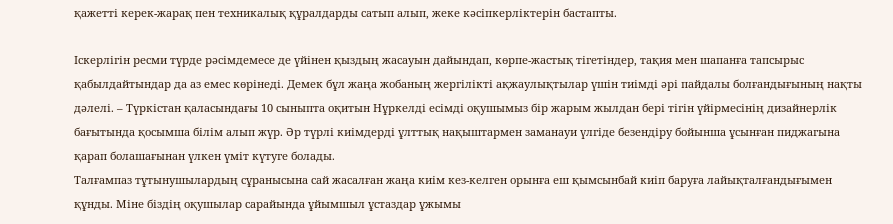қажетті керек-жарақ пен техникалық құралдарды сатып алып, жеке кәсіпкерліктерін бастапты.

Іскерлігін ресми түрде рәсімдемесе де үйінен қыздың жасауын дайындап, көрпе-жастық тігетіндер, тақия мен шапанға тапсырыс қабылдайтындар да аз емес көрінеді. Демек бұл жаңа жобаның жергілікті ақжаулықтылар үшін тиімді әрі пайдалы болғандығының нақты дәлелі. – Түркістан қаласындағы 10 сыныпта оқитын Нұркелді есімді оқушымыз бір жарым жылдан бері тігін үйірмесінің дизайнерлік бағытында қосымша білім алып жүр. Әр түрлі киімдерді ұлттық нақыштармен заманауи үлгіде безендіру бойынша ұсынған пиджагына қарап болашағынан үлкен үміт күтуге болады.
Талғампаз тұтынушылардың сұранысына сай жасалған жаңа киім кез-келген орынға еш қымсынбай киіп баруға лайықталғандығымен құнды. Міне біздің оқушылар сарайында ұйымшыл ұстаздар ұжымы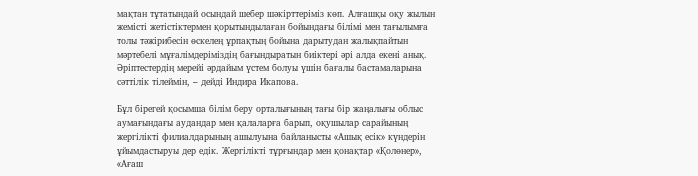мақтан тұтатындай осындай шебер шәкірттеріміз көп. Алғашқы оқу жылын жемісті жетістіктермен қорытындылаған бойындағы білімі мен тағылымға толы тәжірибесін өскелең ұрпақтың бойына дарытудан жалықпайтын мәртебелі мұғалімдеріміздің бағындыратын биіктері әрі алда екені анық. Әріптестердің мерейі әрдайым үстем болуы үшін бағалы бастамаларына сәттілік тілеймін, – дейді Индира Икапова.

Бұл бірегей қосымша білім беру орталығының тағы бір жаңалығы облыс аумағындағы аудандар мен қалаларға барып, оқушылар сарайының жергілікті филиалдарының ашылуына байланысты «Ашық есік» күндерін ұйымдастыруы дер едік. Жергілікті тұрғындар мен қонақтар «Қолөнер», «Ағаш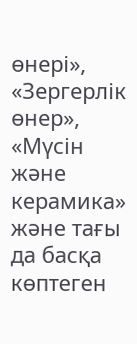өнері», «Зергерлік өнер», «Мүсін және керамика» және тағы да басқа көптеген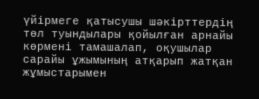үйірмеге қатысушы шәкірттердің төл туындылары қойылған арнайы көрмені тамашалап, оқушылар сарайы ұжымының атқарып жатқан жұмыстарымен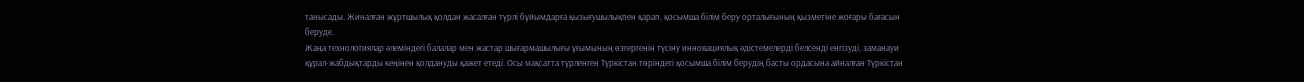танысады. Жиналған жұртшылық қолдан жасалған түрлі бұйымдарға қызығушылықпен қарап, қосымша білім беру орталығының қызметіне жоғары бағасын беруде.
Жаңа технологиялар әлеміндегі балалар мен жастар шығармашылығы ұғымының өзгергенін түсіну инновациялық әдістемелерді белсенді енгізуді, заманауи құрал-жабдықтарды кеңінен қолдануды қажет етеді. Осы мақсатта түрленген Түркістан төріндегі қосымша білім берудің басты ордасына айналған Түркістан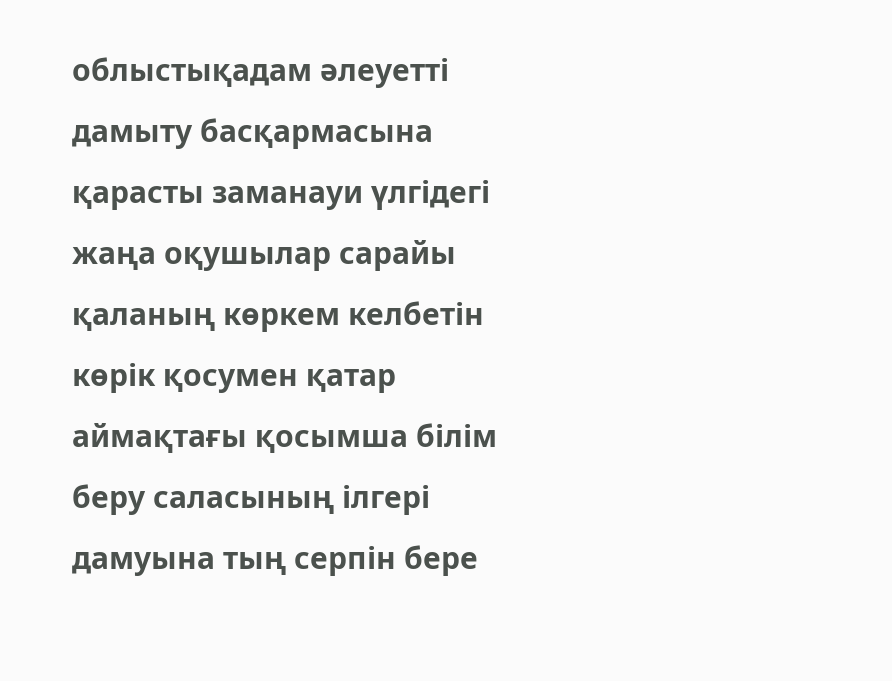облыстықадам әлеуетті дамыту басқармасына қарасты заманауи үлгідегі жаңа оқушылар сарайы қаланың көркем келбетін көрік қосумен қатар аймақтағы қосымша білім беру саласының ілгері дамуына тың серпін бере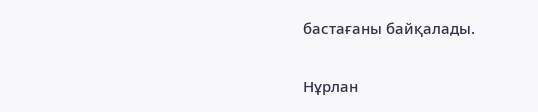бастағаны байқалады.

Нұрлан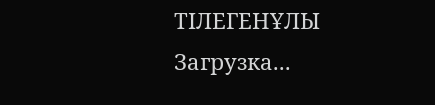ТІЛЕГЕНҰЛЫ
Загрузка...